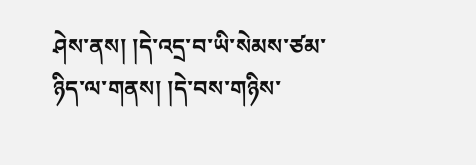ཤེས་ནས། །དེ་འདྲ་བ་ཡི་སེམས་ཙམ་ཉིད་ལ་གནས། །དེ་བས་གཉིས་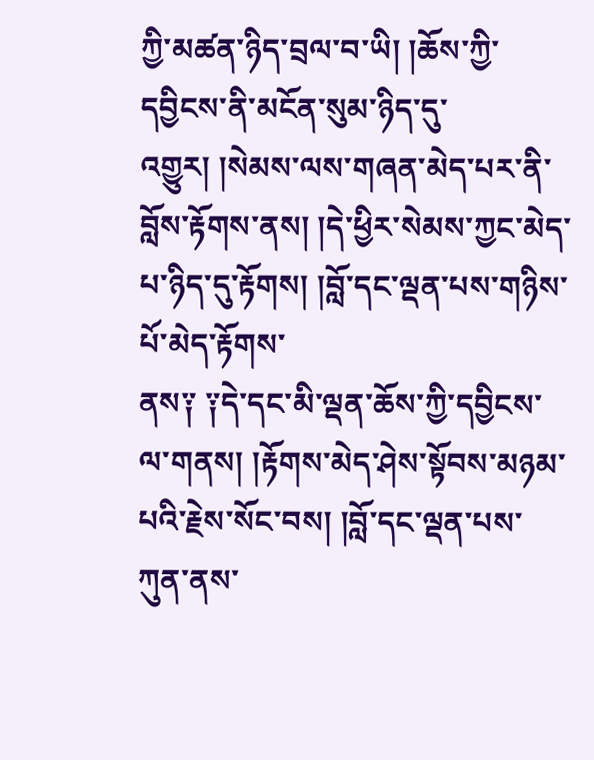ཀྱི་མཚན་ཉིད་བྲལ་བ་ཡི། །ཆོས་ཀྱི་དབྱིངས་ནི་མངོན་སུམ་ཉིད་དུ་འགྱུར། །སེམས་ལས་གཞན་མེད་པར་ནི་བློས་རྟོགས་ནས། །དེ་ཕྱིར་སེམས་ཀྱང་མེད་པ་ཉིད་དུ་རྟོགས། །བློ་དང་ལྡན་པས་གཉིས་པོ་མེད་རྟོགས་
ནས༑ ༑དེ་དང་མི་ལྡན་ཆོས་ཀྱི་དབྱིངས་ལ་གནས། །རྟོགས་མེད་ཤེས་སྟོབས་མཉམ་པའི་རྗེས་སོང་བས། །བློ་དང་ལྡན་པས་ཀུན་ནས་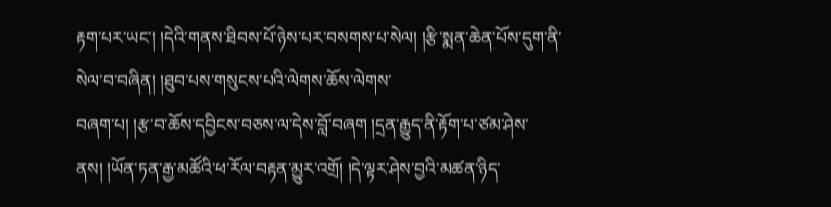རྟག་པར་ཡང་། །དེའི་གནས་ཐིབས་པོ་ཉེས་པར་བསགས་པ་སེལ། །རྩི་སྨན་ཆེན་པོས་དུག་ནི་སེལ་བ་བཞིན། །ཐུབ་པས་གསུངས་པའི་ལེགས་ཆོས་ལེགས་
བཞག་པ། །རྩ་བ་ཆོས་དབྱིངས་བཅས་ལ་དེས་བློ་བཞག །དྲན་རྒྱུད་ནི་རྟོག་པ་ཙམ་ཤེས་ནས། །ཡོན་ཏན་རྒྱ་མཚོའི་ཕ་རོལ་བརྟན་མྱུར་འགྲོ། །དེ་ལྟར་ཤེས་བྱའི་མཚན་ཉིད་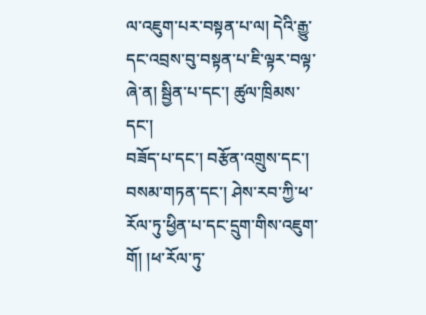ལ་འཇུག་པར་བསྟན་པ་ལ། དེའི་རྒྱུ་དང་འབྲས་བུ་བསྟན་པ་ཇི་ལྟར་བལྟ་ཞེ་ན། སྦྱིན་པ་དང་། ཚུལ་ཁྲིམས་དང་།
བཟོད་པ་དང་། བརྩོན་འགྲུས་དང་། བསམ་གཏན་དང་། ཤེས་རབ་ཀྱི་ཕ་རོལ་ཏུ་ཕྱིན་པ་དང་དྲུག་གིས་འཇུག་གོ། །ཕ་རོལ་ཏུ་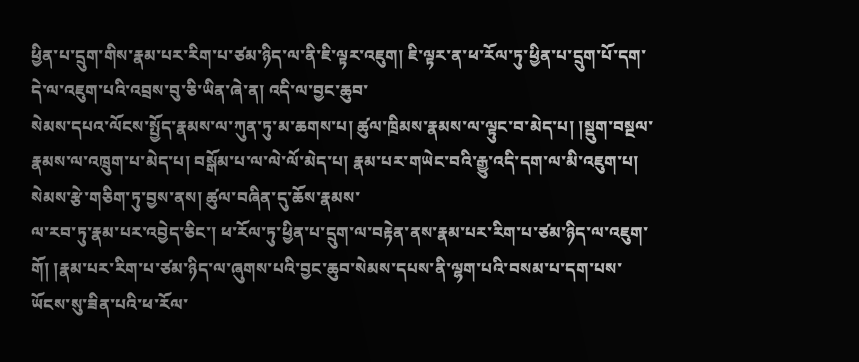ཕྱིན་པ་དྲུག་གིས་རྣམ་པར་རིག་པ་ཙམ་ཉིད་ལ་ནི་ཇི་ལྟར་འཇུག། ཇི་ལྟར་ན་ཕ་རོལ་ཏུ་ཕྱིན་པ་དྲུག་པོ་དག་དེ་ལ་འཇུག་པའི་འབྲས་བུ་ཅི་ཡིན་ཞེ་ན། འདི་ལ་བྱང་ཆུབ་
སེམས་དཔའ་ལོངས་སྤྱོད་རྣམས་ལ་ཀུན་ཏུ་མ་ཆགས་པ། ཚུལ་ཁྲིམས་རྣམས་ལ་ལྟུང་བ་མེད་པ། །སྡུག་བསྔལ་རྣམས་ལ་འཁྲུག་པ་མེད་པ། བསྒོམ་པ་ལ་ལེ་ལོ་མེད་པ། རྣམ་པར་གཡེང་བའི་རྒྱུ་འདི་དག་ལ་མི་འཇུག་པ། སེམས་རྩེ་གཅིག་ཏུ་བྱས་ནས། ཚུལ་བཞིན་དུ་ཆོས་རྣམས་
ལ་རབ་ཏུ་རྣམ་པར་འབྱེད་ཅིང་། ཕ་རོལ་ཏུ་ཕྱིན་པ་དྲུག་ལ་བརྟེན་ནས་རྣམ་པར་རིག་པ་ཙམ་ཉིད་ལ་འཇུག་གོ། །རྣམ་པར་རིག་པ་ཙམ་ཉིད་ལ་ཞུགས་པའི་བྱང་ཆུབ་སེམས་དཔས་ནི་ལྷག་པའི་བསམ་པ་དག་པས་ཡོངས་སུ་ཟིན་པའི་ཕ་རོལ་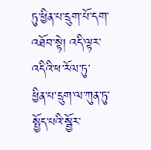ཏུ་ཕྱིན་པ་དྲུག་པོ་དག་འཐོབ་སྟེ། འདི་ལྟར་འདིའི་ཕ་རོལ་ཏུ་
ཕྱིན་པ་དྲུག་ལ་ཀུན་ཏུ་སྤྱོད་པའི་སྦྱོར་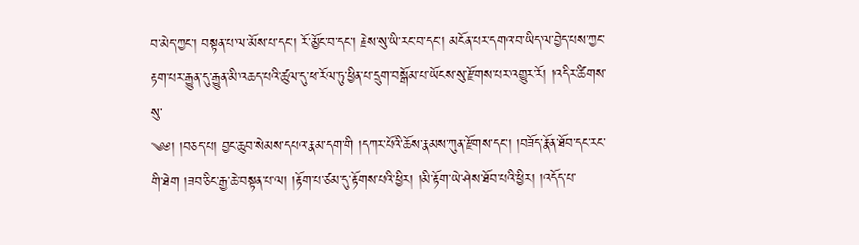བ་མེད་ཀྱང་། བསྟན་པ་ལ་མོས་པ་དང་། རོ་མྱོང་བ་དང་། རྗེས་སུ་ཡི་རང་བ་དང་། མངོན་པར་དགའ་བ་ཡིད་ལ་བྱེད་པས་ཀྱང་རྟག་པར་རྒྱུན་དུ་རྒྱུན་མི་འཆད་པའི་ཚུལ་དུ་ཕ་རོལ་ཏུ་ཕྱིན་པ་དྲུག་བསྒོམ་པ་ཡོངས་སུ་རྫོགས་པར་འགྱུར་རོ། །འདིར་ཚིགས་སུ་
༄༅། །བཅད་པ། བྱང་ཆུབ་སེམས་དཔའ་རྣམ་དག་གི །དཀར་པོའི་ཆོས་རྣམས་ཀུན་རྫོགས་དང་། །བཟོད་རྣོན་ཐོབ་དང་རང་གི་ཐེག །ཟབ་ཅིང་རྒྱ་ཆེ་བསྟན་པ་ལ། །རྟོག་པ་ཙམ་དུ་རྟོགས་པའི་ཕྱིར། །མི་རྟོག་ཡེ་ཤེས་ཐོབ་པའི་ཕྱིར། །འདོད་པ་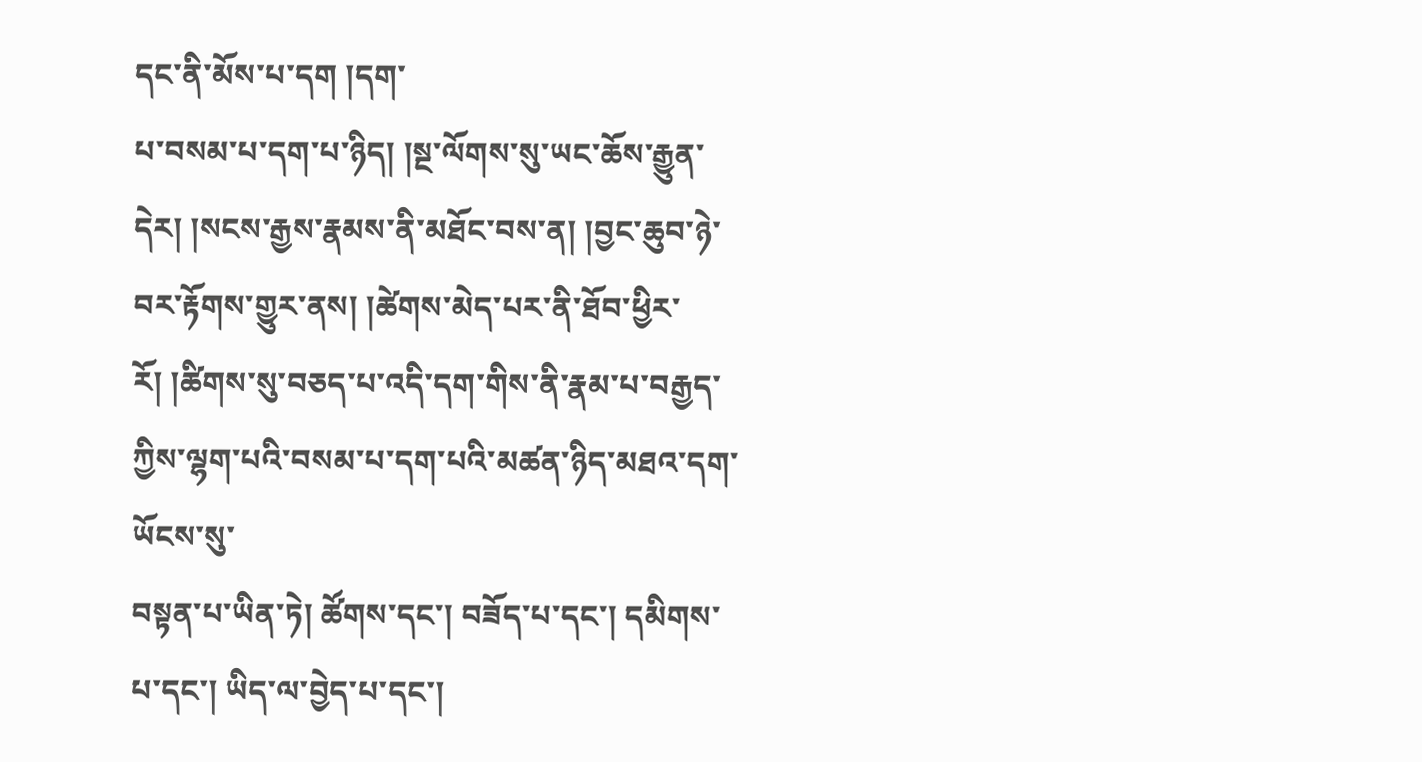དང་ནི་མོས་པ་དག །དག་
པ་བསམ་པ་དག་པ་ཉིད། །སྔ་ལོགས་སུ་ཡང་ཆོས་རྒྱུན་དེར། །སངས་རྒྱས་རྣམས་ནི་མཐོང་བས་ན། །བྱང་ཆུབ་ཉེ་བར་རྟོགས་གྱུར་ནས། །ཚེགས་མེད་པར་ནི་ཐོབ་ཕྱིར་རོ། །ཚིགས་སུ་བཅད་པ་འདི་དག་གིས་ནི་རྣམ་པ་བརྒྱད་ཀྱིས་ལྷག་པའི་བསམ་པ་དག་པའི་མཚན་ཉིད་མཐའ་དག་ཡོངས་སུ་
བསྟན་པ་ཡིན་ཏེ། ཚོགས་དང་། བཟོད་པ་དང་། དམིགས་པ་དང་། ཡིད་ལ་བྱེད་པ་དང་།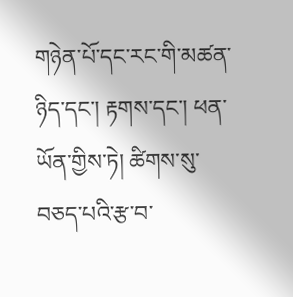གཉེན་པོ་དང་རང་གི་མཚན་ཉིད་དང་། རྟགས་དང་། ཕན་ཡོན་གྱིས་ཏེ། ཚིགས་སུ་བཅད་པའི་རྩ་བ་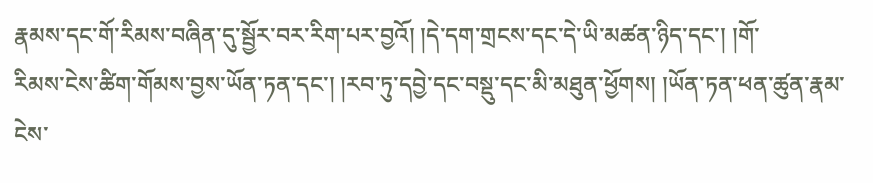རྣམས་དང་གོ་རིམས་བཞིན་དུ་སྦྱོར་བར་རིག་པར་བྱའོ། །དེ་དག་གྲངས་དང་དེ་ཡི་མཚན་ཉིད་དང་། །གོ་
རིམས་ངེས་ཚིག་གོམས་བྱས་ཡོན་ཏན་དང་། །རབ་ཏུ་དབྱེ་དང་བསྡུ་དང་མི་མཐུན་ཕྱོགས། །ཡོན་ཏན་ཕན་ཚུན་རྣམ་ངེས་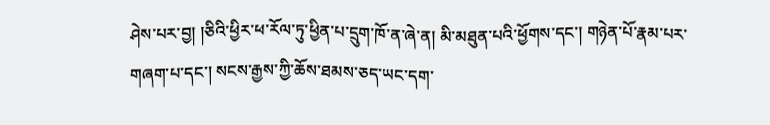ཤེས་པར་བྱ། །ཅིའི་ཕྱིར་ཕ་རོལ་ཏུ་ཕྱིན་པ་དྲུག་ཁོ་ན་ཞེ་ན། མི་མཐུན་པའི་ཕྱོགས་དང་། གཉེན་པོ་རྣམ་པར་གཞག་པ་དང་། སངས་རྒྱས་ཀྱི་ཆོས་ཐམས་ཅད་ཡང་དག་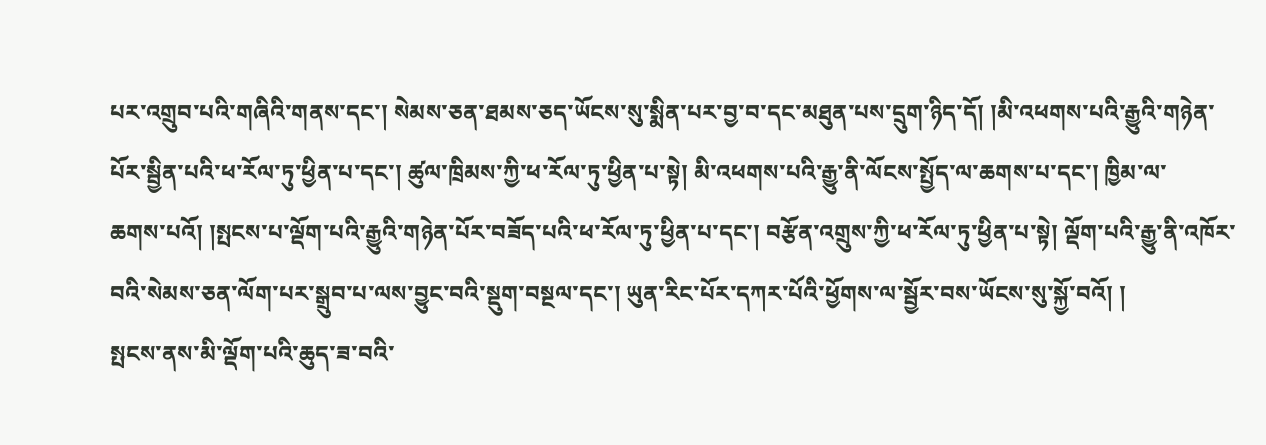པར་འགྲུབ་པའི་གཞིའི་གནས་དང་། སེམས་ཅན་ཐམས་ཅད་ཡོངས་སུ་སྨིན་པར་བྱ་བ་དང་མཐུན་པས་དྲུག་ཉིད་དོ། །མི་འཕགས་པའི་རྒྱུའི་གཉེན་པོར་སྦྱིན་པའི་ཕ་རོལ་ཏུ་ཕྱིན་པ་དང་། ཚུལ་ཁྲིམས་ཀྱི་ཕ་རོལ་ཏུ་ཕྱིན་པ་སྟེ། མི་འཕགས་པའི་རྒྱུ་ནི་ལོངས་སྤྱོད་ལ་ཆགས་པ་དང་། ཁྱིམ་ལ་
ཆགས་པའོ། །སྤངས་པ་ལྡོག་པའི་རྒྱུའི་གཉེན་པོར་བཟོད་པའི་ཕ་རོལ་ཏུ་ཕྱིན་པ་དང་། བརྩོན་འགྲུས་ཀྱི་ཕ་རོལ་ཏུ་ཕྱིན་པ་སྟེ། ལྡོག་པའི་རྒྱུ་ནི་འཁོར་བའི་སེམས་ཅན་ལོག་པར་སྒྲུབ་པ་ལས་བྱུང་བའི་སྡུག་བསྔལ་དང་། ཡུན་རིང་པོར་དཀར་པོའི་ཕྱོགས་ལ་སྦྱོར་བས་ཡོངས་སུ་སྐྱོ་བའོ། །
སྤངས་ནས་མི་ལྡོག་པའི་ཆུད་ཟ་བའི་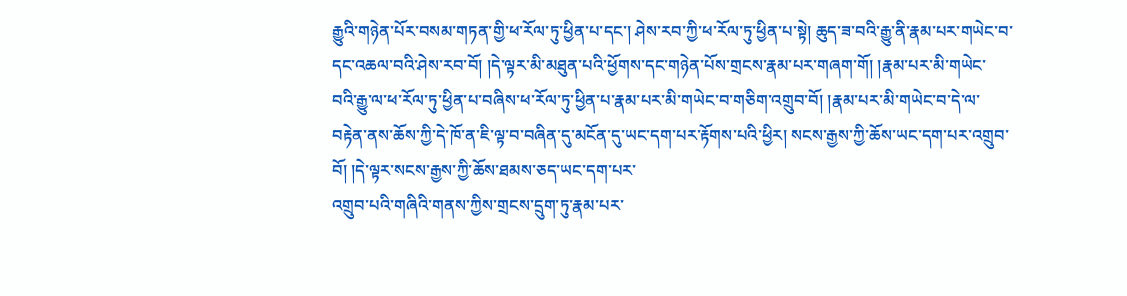རྒྱུའི་གཉེན་པོར་བསམ་གཏན་གྱི་ཕ་རོལ་ཏུ་ཕྱིན་པ་དང་། ཤེས་རབ་ཀྱི་ཕ་རོལ་ཏུ་ཕྱིན་པ་སྟེ། ཆུད་ཟ་བའི་རྒྱུ་ནི་རྣམ་པར་གཡེང་བ་དང་འཆལ་བའི་ཤེས་རབ་བོ། །དེ་ལྟར་མི་མཐུན་པའི་ཕྱོགས་དང་གཉེན་པོས་གྲངས་རྣམ་པར་གཞག་གོ། །རྣམ་པར་མི་གཡེང་
བའི་རྒྱུ་ལ་ཕ་རོལ་ཏུ་ཕྱིན་པ་བཞིས་ཕ་རོལ་ཏུ་ཕྱིན་པ་རྣམ་པར་མི་གཡེང་བ་གཅིག་འགྲུབ་བོ། །རྣམ་པར་མི་གཡེང་བ་དེ་ལ་བརྟེན་ནས་ཆོས་ཀྱི་དེ་ཁོ་ན་ཇི་ལྟ་བ་བཞིན་དུ་མངོན་དུ་ཡང་དག་པར་རྟོགས་པའི་ཕྱིར། སངས་རྒྱས་ཀྱི་ཆོས་ཡང་དག་པར་འགྲུབ་བོ། །དེ་ལྟར་སངས་རྒྱས་ཀྱི་ཆོས་ཐམས་ཅད་ཡང་དག་པར་
འགྲུབ་པའི་གཞིའི་གནས་ཀྱིས་གྲངས་དྲུག་ཏུ་རྣམ་པར་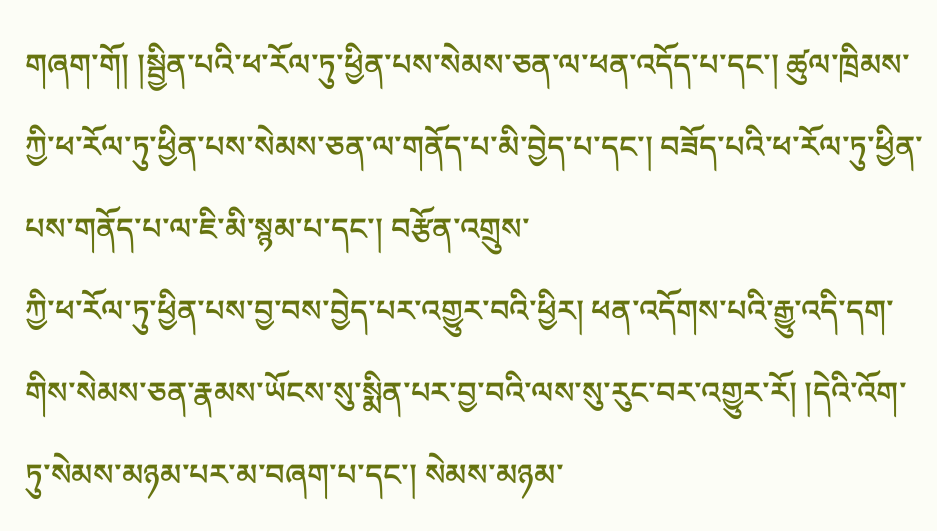གཞག་གོ། །སྦྱིན་པའི་ཕ་རོལ་ཏུ་ཕྱིན་པས་སེམས་ཅན་ལ་ཕན་འདོད་པ་དང་། ཚུལ་ཁྲིམས་ཀྱི་ཕ་རོལ་ཏུ་ཕྱིན་པས་སེམས་ཅན་ལ་གནོད་པ་མི་བྱེད་པ་དང་། བཟོད་པའི་ཕ་རོལ་ཏུ་ཕྱིན་པས་གནོད་པ་ལ་ཇི་མི་སྙམ་པ་དང་། བརྩོན་འགྲུས་
ཀྱི་ཕ་རོལ་ཏུ་ཕྱིན་པས་བྱ་བས་བྱེད་པར་འགྱུར་བའི་ཕྱིར། ཕན་འདོགས་པའི་རྒྱུ་འདི་དག་གིས་སེམས་ཅན་རྣམས་ཡོངས་སུ་སྨིན་པར་བྱ་བའི་ལས་སུ་རུང་བར་འགྱུར་རོ། །དེའི་འོག་ཏུ་སེམས་མཉམ་པར་མ་བཞག་པ་དང་། སེམས་མཉམ་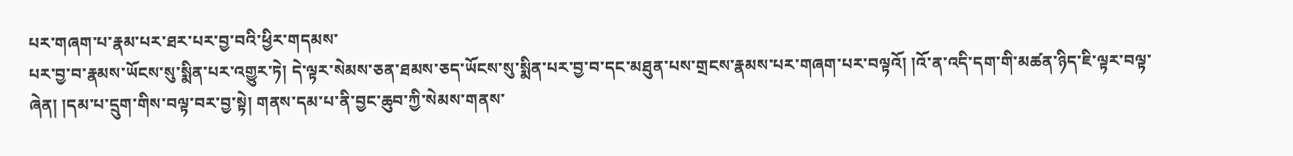པར་གཞག་པ་རྣམ་པར་ཐར་པར་བྱ་བའི་ཕྱིར་གདམས་
པར་བྱ་བ་རྣམས་ཡོངས་སུ་སྨིན་པར་འགྱུར་ཏེ། དེ་ལྟར་སེམས་ཅན་ཐམས་ཅད་ཡོངས་སུ་སྨིན་པར་བྱ་བ་དང་མཐུན་པས་གྲངས་རྣམས་པར་གཞག་པར་བལྟའོ། །འོ་ན་འདི་དག་གི་མཚན་ཉིད་ཇི་ལྟར་བལྟ་ཞེན། །དམ་པ་དྲུག་གིས་བལྟ་བར་བྱ་སྟེ། གནས་དམ་པ་ནི་བྱང་ཆུབ་ཀྱི་སེམས་གནས་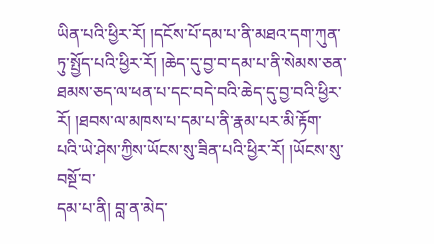ཡིན་པའི་ཕྱིར་རོ། །དངོས་པོ་དམ་པ་ནི་མཐའ་དག་ཀུན་ཏུ་སྤྱོད་པའི་ཕྱིར་རོ། །ཆེད་དུ་བྱ་བ་དམ་པ་ནི་སེམས་ཅན་ཐམས་ཅད་ལ་ཕན་པ་དང་བདེ་བའི་ཆེད་དུ་བྱ་བའི་ཕྱིར་རོ། །ཐབས་ལ་མཁས་པ་དམ་པ་ནི་རྣམ་པར་མི་རྟོག་པའི་ཡེ་ཤེས་ཀྱིས་ཡོངས་སུ་ཟིན་པའི་ཕྱིར་རོ། །ཡོངས་སུ་བསྔོ་བ་
དམ་པ་ནི། བླ་ན་མེད་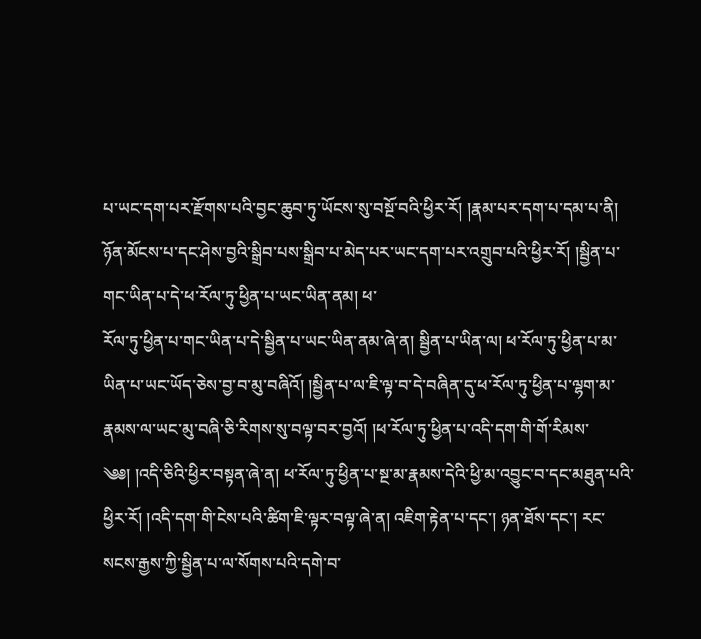པ་ཡང་དག་པར་རྫོགས་པའི་བྱང་ཆུབ་ཏུ་ཡོངས་སུ་བསྔོ་བའི་ཕྱིར་རོ། །རྣམ་པར་དག་པ་དམ་པ་ནི། ཉོན་མོངས་པ་དང་ཤེས་བྱའི་སྒྲིབ་པས་སྒྲིབ་པ་མེད་པར་ཡང་དག་པར་འགྲུབ་པའི་ཕྱིར་རོ། །སྦྱིན་པ་གང་ཡིན་པ་དེ་ཕ་རོལ་ཏུ་ཕྱིན་པ་ཡང་ཡིན་ནམ། ཕ་
རོལ་ཏུ་ཕྱིན་པ་གང་ཡིན་པ་དེ་སྦྱིན་པ་ཡང་ཡིན་ནམ་ཞེ་ན། སྦྱིན་པ་ཡིན་ལ། ཕ་རོལ་ཏུ་ཕྱིན་པ་མ་ཡིན་པ་ཡང་ཡོད་ཅེས་བྱ་བ་མུ་བཞིའོ། །སྦྱིན་པ་ལ་ཇི་ལྟ་བ་དེ་བཞིན་དུ་ཕ་རོལ་ཏུ་ཕྱིན་པ་ལྷག་མ་རྣམས་ལ་ཡང་མུ་བཞི་ཅི་རིགས་སུ་བལྟ་བར་བྱའོ། །ཕ་རོལ་ཏུ་ཕྱིན་པ་འདི་དག་གི་གོ་རིམས་
༄༅། །འདི་ཅིའི་ཕྱིར་བསྟན་ཞེ་ན། ཕ་རོལ་ཏུ་ཕྱིན་པ་སྔ་མ་རྣམས་དེའི་ཕྱི་མ་འབྱུང་བ་དང་མཐུན་པའི་ཕྱིར་རོ། །འདི་དག་གི་ངེས་པའི་ཚིག་ཇི་ལྟར་བལྟ་ཞེ་ན། འཇིག་རྟེན་པ་དང་། ཉན་ཐོས་དང་། རང་སངས་རྒྱས་ཀྱི་སྦྱིན་པ་ལ་སོགས་པའི་དགེ་བ་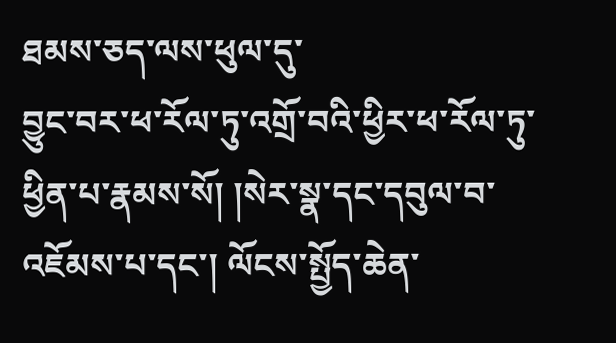ཐམས་ཅད་ལས་ཕུལ་དུ་
བྱུང་བར་ཕ་རོལ་ཏུ་འགྲོ་བའི་ཕྱིར་ཕ་རོལ་ཏུ་ཕྱིན་པ་རྣམས་སོ། །སེར་སྣ་དང་དབུལ་བ་འཇོམས་པ་དང་། ལོངས་སྤྱོད་ཆེན་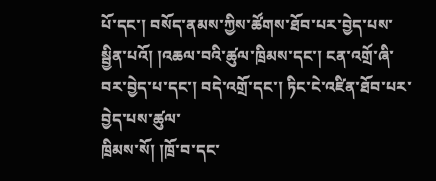པོ་དང་། བསོད་ནམས་ཀྱིས་ཚོགས་ཐོབ་པར་བྱེད་པས་སྦྱིན་པའོ། །འཆལ་བའི་ཚུལ་ཁྲིམས་དང་། ངན་འགྲོ་ཞི་བར་བྱེད་པ་དང་། བདེ་འགྲོ་དང་། ཏིང་ངེ་འཛིན་ཐོབ་པར་བྱེད་པས་ཚུལ་
ཁྲིམས་སོ། །ཁྲོ་བ་དང་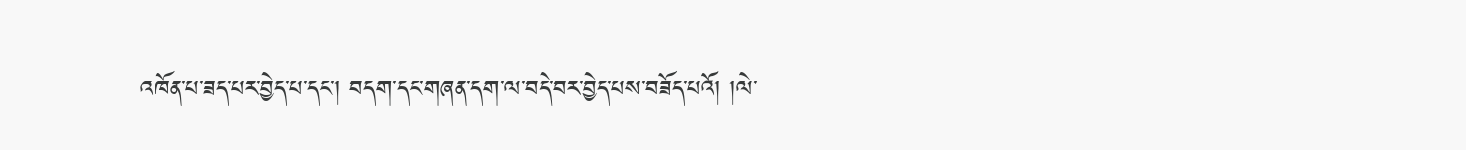འཁོན་པ་ཟད་པར་བྱེད་པ་དང་། བདག་དང་གཞན་དག་ལ་བདེ་བར་བྱེད་པས་བཟོད་པའོ། །ལེ་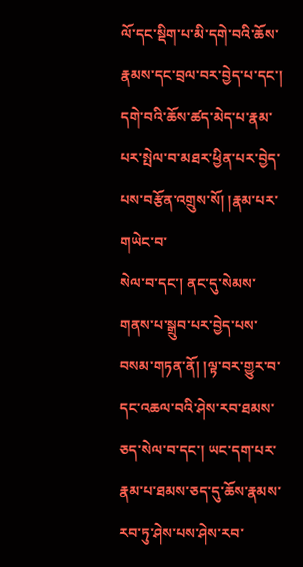ལོ་དང་སྡིག་པ་མི་དགེ་བའི་ཆོས་རྣམས་དང་བྲལ་བར་བྱེད་པ་དང་། དགེ་བའི་ཆོས་ཚད་མེད་པ་རྣམ་པར་སྤེལ་བ་མཐར་ཕྱིན་པར་བྱེད་པས་བརྩོན་འགྲུས་སོ། །རྣམ་པར་གཡེང་བ་
སེལ་བ་དང་། ནང་དུ་སེམས་གནས་པ་སྒྲུབ་པར་བྱེད་པས་བསམ་གཏན་ནོ། །ལྟ་བར་གྱུར་བ་དང་འཆལ་བའི་ཤེས་རབ་ཐམས་ཅད་སེལ་བ་དང་། ཡང་དག་པར་རྣམ་པ་ཐམས་ཅད་དུ་ཆོས་རྣམས་རབ་ཏུ་ཤེས་པས་ཤེས་རབ་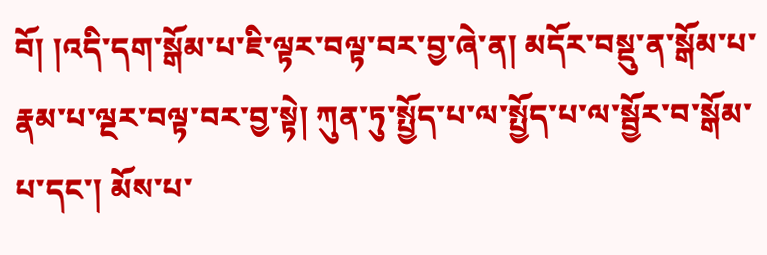བོ། །འདི་དག་སྒོམ་པ་ཇི་ལྟར་བལྟ་བར་བྱ་ཞེ་ན། མདོར་བསྡུ་ན་སྒོམ་པ་
རྣམ་པ་ལྔར་བལྟ་བར་བྱ་སྟེ། ཀུན་ཏུ་སྤྱོད་པ་ལ་སྤྱོད་པ་ལ་སྦྱོར་བ་སྒོམ་པ་དང་། མོས་པ་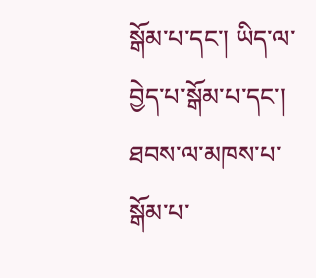སྒོམ་པ་དང་། ཡིད་ལ་བྱེད་པ་སྒོམ་པ་དང་། ཐབས་ལ་མཁས་པ་སྒོམ་པ་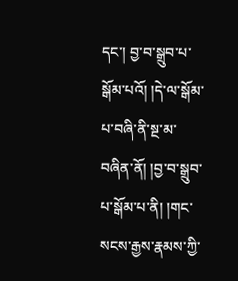དང་། བྱ་བ་སྒྲུབ་པ་སྒོམ་པའོ། །དེ་ལ་སྒོམ་པ་བཞི་ནི་སྔ་མ་བཞིན་ནོ། །བྱ་བ་སྒྲུབ་པ་སྒོམ་པ་ནི། །གང་སངས་རྒྱས་རྣམས་ཀྱི་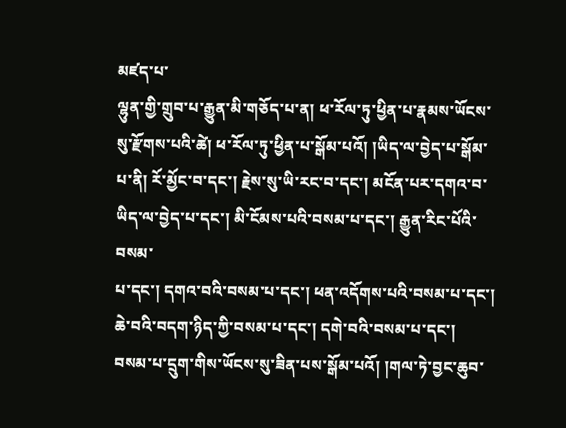མཛད་པ་
ལྷུན་གྱི་གྲུབ་པ་རྒྱུན་མི་གཅོད་པ་ན། ཕ་རོལ་ཏུ་ཕྱིན་པ་རྣམས་ཡོངས་སུ་རྫོགས་པའི་ཚེ། ཕ་རོལ་ཏུ་ཕྱིན་པ་སྒོམ་པའོ། །ཡིད་ལ་བྱེད་པ་སྒོམ་པ་ནི། རོ་མྱོང་བ་དང་། རྗེས་སུ་ཡི་རང་བ་དང་། མངོན་པར་དགའ་བ་ཡིད་ལ་བྱེད་པ་དང་། མི་ངོམས་པའི་བསམ་པ་དང་། རྒྱུན་རིང་པོའི་བསམ་
པ་དང་། དགའ་བའི་བསམ་པ་དང་། ཕན་འདོགས་པའི་བསམ་པ་དང་། ཆེ་བའི་བདག་ཉིད་ཀྱི་བསམ་པ་དང་། དགེ་བའི་བསམ་པ་དང་། བསམ་པ་དྲུག་གིས་ཡོངས་སུ་ཟིན་པས་སྒོམ་པའོ། །གལ་ཏེ་བྱང་ཆུབ་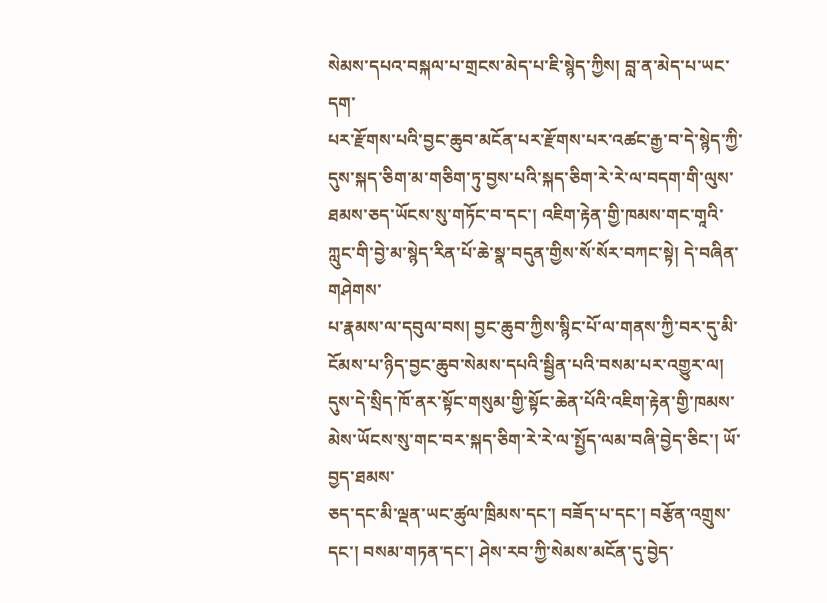སེམས་དཔའ་བསྐལ་པ་གྲངས་མེད་པ་ཇི་སྙེད་ཀྱིས། བླ་ན་མེད་པ་ཡང་དག་
པར་རྫོགས་པའི་བྱང་ཆུབ་མངོན་པར་རྫོགས་པར་འཚང་རྒྱ་བ་དེ་སྙེད་ཀྱི་དུས་སྐད་ཅིག་མ་གཅིག་ཏུ་བྱས་པའི་སྐད་ཅིག་རེ་རེ་ལ་བདག་གི་ལུས་ཐམས་ཅད་ཡོངས་སུ་གཏོང་བ་དང་། འཇིག་རྟེན་གྱི་ཁམས་གང་གཱའི་ཀླུང་གི་བྱེ་མ་སྙེད་རིན་པོ་ཆེ་སྣ་བདུན་གྱིས་སོ་སོར་བཀང་སྟེ། དེ་བཞིན་གཤེགས་
པ་རྣམས་ལ་དབུལ་བས། བྱང་ཆུབ་ཀྱིས་སྙིང་པོ་ལ་གནས་ཀྱི་བར་དུ་མི་ངོམས་པ་ཉིད་བྱང་ཆུབ་སེམས་དཔའི་སྦྱིན་པའི་བསམ་པར་འགྱུར་ལ། དུས་དེ་སྲིད་ཁོ་ནར་སྟོང་གསུམ་གྱི་སྟོང་ཆེན་པོའི་འཇིག་རྟེན་གྱི་ཁམས་མེས་ཡོངས་སུ་གང་བར་སྐད་ཅིག་རེ་རེ་ལ་སྤྱོད་ལམ་བཞི་བྱེད་ཅིང་། ཡོ་བྱད་ཐམས་
ཅད་དང་མི་ལྡན་ཡང་ཚུལ་ཁྲིམས་དང་། བཟོད་པ་དང་། བརྩོན་འགྲུས་དང་། བསམ་གཏན་དང་། ཤེས་རབ་ཀྱི་སེམས་མངོན་དུ་བྱེད་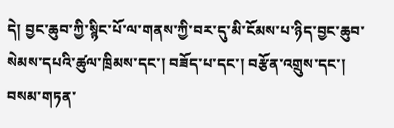དེ། བྱང་ཆུབ་ཀྱི་སྙིང་པོ་ལ་གནས་ཀྱི་བར་དུ་མི་ངོམས་པ་ཉིད་བྱང་ཆུབ་སེམས་དཔའི་ཚུལ་ཁྲིམས་དང་། བཟོད་པ་དང་། བརྩོན་འགྲུས་དང་། བསམ་གཏན་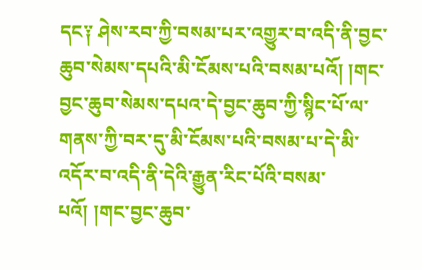དང༑ ཤེས་རབ་ཀྱི་བསམ་པར་འགྱུར་བ་འདི་ནི་བྱང་ཆུབ་སེམས་དཔའི་མི་ངོམས་པའི་བསམ་པའོ། །གང་བྱང་ཆུབ་སེམས་དཔའ་དེ་བྱང་ཆུབ་ཀྱི་སྙིང་པོ་ལ་གནས་ཀྱི་བར་དུ་མི་ངོམས་པའི་བསམ་པ་དེ་མི་འདོར་བ་འདི་ནི་དེའི་རྒྱུན་རིང་པོའི་བསམ་པའོ། །གང་བྱང་ཆུབ་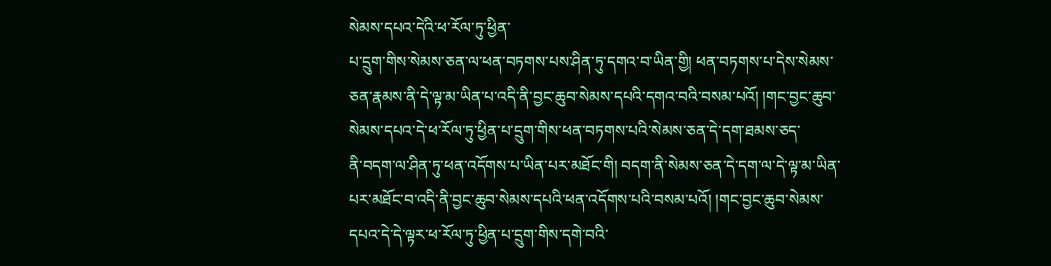སེམས་དཔའ་དེའི་ཕ་རོལ་ཏུ་ཕྱིན་
པ་དྲུག་གིས་སེམས་ཅན་ལ་ཕན་བཏགས་པས་ཤིན་ཏུ་དགའ་བ་ཡིན་གྱི། ཕན་བཏགས་པ་དེས་སེམས་ཅན་རྣམས་ནི་དེ་ལྟ་མ་ཡིན་པ་འདི་ནི་བྱང་ཆུབ་སེམས་དཔའི་དགའ་བའི་བསམ་པའོ། །གང་བྱང་ཆུབ་སེམས་དཔའ་དེ་ཕ་རོལ་ཏུ་ཕྱིན་པ་དྲུག་གིས་ཕན་བཏགས་པའི་སེམས་ཅན་དེ་དག་ཐམས་ཅད་
ནི་བདག་ལ་ཤིན་ཏུ་ཕན་འདོགས་པ་ཡིན་པར་མཐོང་གི། བདག་ནི་སེམས་ཅན་དེ་དག་ལ་དེ་ལྟ་མ་ཡིན་པར་མཐོང་བ་འདི་ནི་བྱང་ཆུབ་སེམས་དཔའི་ཕན་འདོགས་པའི་བསམ་པའོ། །གང་བྱང་ཆུབ་སེམས་དཔའ་དེ་དེ་ལྟར་ཕ་རོལ་ཏུ་ཕྱིན་པ་དྲུག་གིས་དགེ་བའི་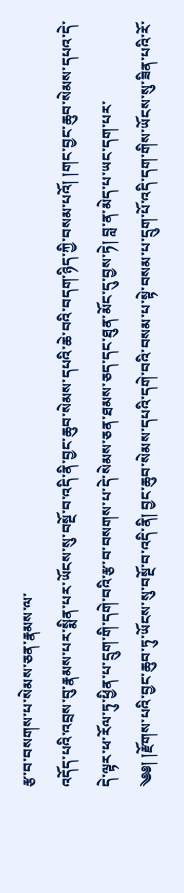རྩ་བ་བསགས་པ་སེམས་ཅན་རྣམས་ལ་
འདོད་པའི་འབྲས་བུ་རྣམས་པར་སྨིན་པར་ཡོངས་སུ་བསྔོ་བ་འདི་ནི་བྱང་ཆུབ་སེམས་དཔའི་ཆེ་བའི་བདག་ཉིད་ཀྱི་བསམ་པའོ། །གང་བྱང་ཆུབ་སེམས་དཔའ་དེ་དེ་ལྟར་ཕ་རོལ་ཏུ་ཕྱིན་པ་དྲུག་གི་དགེ་བའི་རྩ་བ་བསགས་པ་དེ་སེམས་ཅན་ཐམས་ཅད་དང་ཐུན་མོང་དུ་བྱས་ཏེ། བླ་ན་མེད་པ་ཡང་དག་པར་
༄༅། །རྫོགས་པའི་བྱང་ཆུབ་ཏུ་ཡོངས་སུ་བསྔོ་བ་འདི་ནི། བྱང་ཆུབ་སེམས་དཔའི་དགེ་བའི་བསམ་པ་སྟེ་བསམ་པ་དྲུག་པོ་འདི་དག་གིས་ཡོངས་སུ་ཟིན་པའི་རོ་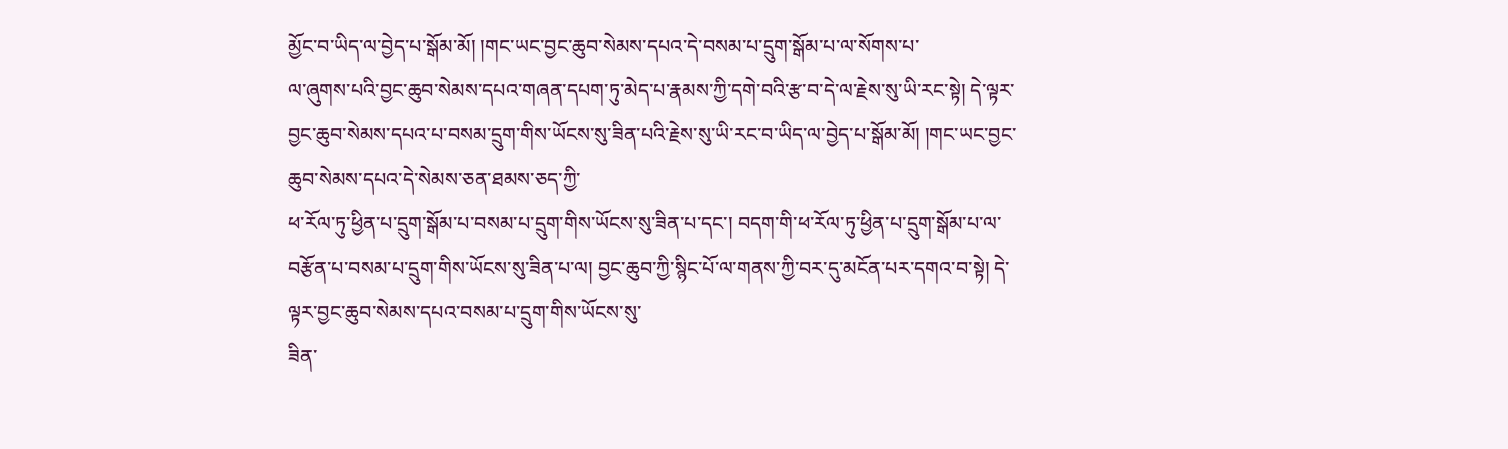མྱོང་བ་ཡིད་ལ་བྱེད་པ་སྒོམ་མོ། །གང་ཡང་བྱང་ཆུབ་སེམས་དཔའ་དེ་བསམ་པ་དྲུག་སྒོམ་པ་ལ་སོགས་པ་
ལ་ཞུགས་པའི་བྱང་ཆུབ་སེམས་དཔའ་གཞན་དཔག་ཏུ་མེད་པ་རྣམས་ཀྱི་དགེ་བའི་རྩ་བ་དེ་ལ་རྗེས་སུ་ཡི་རང་སྟེ། དེ་ལྟར་བྱང་ཆུབ་སེམས་དཔའ་པ་བསམ་དྲུག་གིས་ཡོངས་སུ་ཟིན་པའི་རྗེས་སུ་ཡི་རང་བ་ཡིད་ལ་བྱེད་པ་སྒོམ་མོ། །གང་ཡང་བྱང་ཆུབ་སེམས་དཔའ་དེ་སེམས་ཅན་ཐམས་ཅད་ཀྱི་
ཕ་རོལ་ཏུ་ཕྱིན་པ་དྲུག་སྒོམ་པ་བསམ་པ་དྲུག་གིས་ཡོངས་སུ་ཟིན་པ་དང་། བདག་གི་ཕ་རོལ་ཏུ་ཕྱིན་པ་དྲུག་སྒོམ་པ་ལ་བརྩོན་པ་བསམ་པ་དྲུག་གིས་ཡོངས་སུ་ཟིན་པ་ལ། བྱང་ཆུབ་ཀྱི་སྙིང་པོ་ལ་གནས་ཀྱི་བར་དུ་མངོན་པར་དགའ་བ་སྟེ། དེ་ལྟར་བྱང་ཆུབ་སེམས་དཔའ་བསམ་པ་དྲུག་གིས་ཡོངས་སུ་
ཟིན་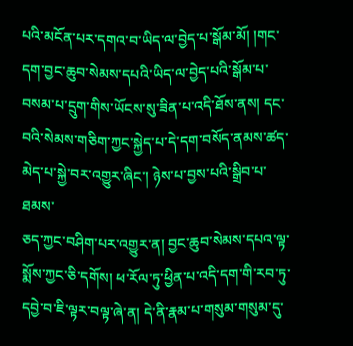པའི་མངོན་པར་དགའ་བ་ཡིད་ལ་བྱེད་པ་སྒོམ་མོ། །གང་དག་བྱང་ཆུབ་སེམས་དཔའི་ཡིད་ལ་བྱེད་པའི་སྒོམ་པ་བསམ་པ་དྲུག་གིས་ཡོངས་སུ་ཟིན་པ་འདི་ཐོས་ནས། དང་བའི་སེམས་གཅིག་ཀྱང་སྐྱེད་པ་དེ་དག་བསོད་ནམས་ཚད་མེད་པ་སྐྱེ་བར་འགྱུར་ཞིང་། ཉེས་པ་བྱས་པའི་སྒྲིབ་པ་ཐམས་
ཅད་ཀྱང་བཤིག་པར་འགྱུར་ན། བྱང་ཆུབ་སེམས་དཔའ་ལྟ་སྨོས་ཀྱང་ཅི་དགོས། ཕ་རོལ་ཏུ་ཕྱིན་པ་འདི་དག་གི་རབ་ཏུ་དབྱེ་བ་ཇི་ལྟར་བལྟ་ཞེ་ན། དེ་ནི་རྣམ་པ་གསུམ་གསུམ་དུ་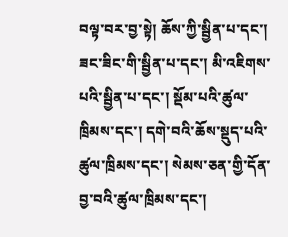བལྟ་བར་བྱ་སྟེ། ཆོས་ཀྱི་སྦྱིན་པ་དང་། ཟང་ཟིང་གི་སྦྱིན་པ་དང་། མི་འཇིགས་པའི་སྦྱིན་པ་དང་། སྡོམ་པའི་ཚུལ་
ཁྲིམས་དང་། དགེ་བའི་ཆོས་སྡུད་པའི་ཚུལ་ཁྲིམས་དང་། སེམས་ཅན་གྱི་དོན་བྱ་བའི་ཚུལ་ཁྲིམས་དང་།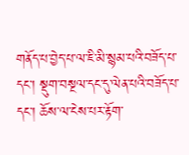གནོད་པ་བྱེད་པ་ལ་ཇི་མི་སྙམ་པའི་བཟོད་པ་དང་། སྡུག་བསྔལ་དང་དུ་ལེན་པའི་བཟོད་པ་དང་། ཆོས་ལ་ངེས་པར་རྟོག་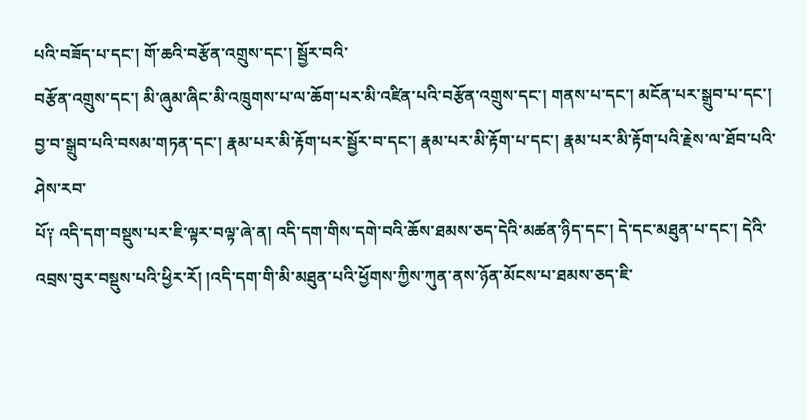པའི་བཟོད་པ་དང་། གོ་ཆའི་བརྩོན་འགྲུས་དང་། སྦྱོར་བའི་
བརྩོན་འགྲུས་དང་། མི་ཞུམ་ཞིང་མི་འཁྲུགས་པ་ལ་ཆོག་པར་མི་འཛིན་པའི་བརྩོན་འགྲུས་དང་། གནས་པ་དང་། མངོན་པར་སྒྲུབ་པ་དང་། བྱ་བ་སྒྲུབ་པའི་བསམ་གཏན་དང་། རྣམ་པར་མི་རྟོག་པར་སྦྱོར་བ་དང་། རྣམ་པར་མི་རྟོག་པ་དང་། རྣམ་པར་མི་རྟོག་པའི་རྗེས་ལ་ཐོབ་པའི་ཤེས་རབ་
པོ༑ འདི་དག་བསྡུས་པར་ཇི་ལྟར་བལྟ་ཞེ་ན། འདི་དག་གིས་དགེ་བའི་ཆོས་ཐམས་ཅད་དེའི་མཚན་ཉིད་དང་། དེ་དང་མཐུན་པ་དང་། དེའི་འབྲས་བུར་བསྡུས་པའི་ཕྱིར་རོ། །འདི་དག་གི་མི་མཐུན་པའི་ཕྱོགས་ཀྱིས་ཀུན་ནས་ཉོན་མོངས་པ་ཐམས་ཅད་ཇི་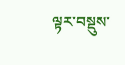ལྟར་བསྡུས་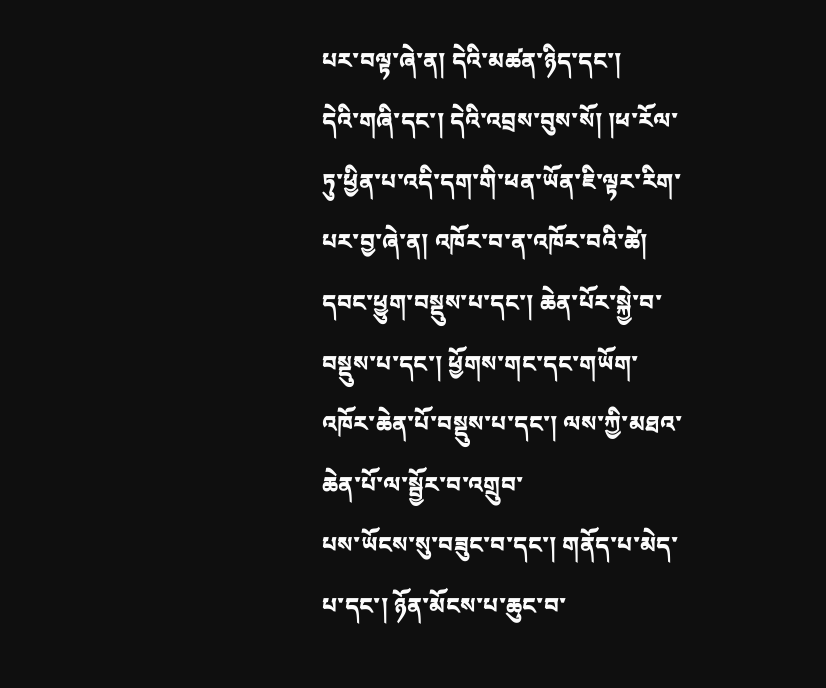པར་བལྟ་ཞེ་ན། དེའི་མཚན་ཉིད་དང་།
དེའི་གཞི་དང་། དེའི་འབྲས་བུས་སོ། །ཕ་རོལ་ཏུ་ཕྱིན་པ་འདི་དག་གི་ཕན་ཡོན་ཇི་ལྟར་རིག་པར་བྱ་ཞེ་ན། འཁོར་བ་ན་འཁོར་བའི་ཚེ། དབང་ཕྱུག་བསྡུས་པ་དང་། ཆེན་པོར་སྐྱེ་བ་བསྡུས་པ་དང་། ཕྱོགས་གང་དང་གཡོག་འཁོར་ཆེན་པོ་བསྡུས་པ་དང་། ལས་ཀྱི་མཐའ་ཆེན་པོ་ལ་སྦྱོར་བ་འགྲུབ་
པས་ཡོངས་སུ་བཟུང་བ་དང་། གནོད་པ་མེད་པ་དང་། ཉོན་མོངས་པ་ཆུང་བ་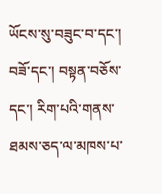ཡོངས་སུ་བཟུང་བ་དང་། བཟོ་དང་། བསྟན་བཅོས་དང་། རིག་པའི་གནས་ཐམས་ཅད་ལ་མཁས་པ་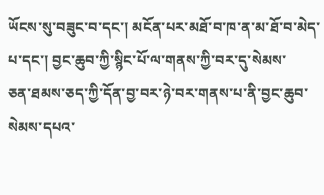ཡོངས་སུ་བཟུང་བ་དང་། མངོན་པར་མཐོ་བ་ཁ་ན་མ་ཐོ་བ་མེད་པ་དང་། བྱང་ཆུབ་ཀྱི་སྙིང་པོ་ལ་གནས་ཀྱི་བར་དུ་སེམས་
ཅན་ཐམས་ཅད་ཀྱི་དོན་བྱ་བར་ཉེ་བར་གནས་པ་ནི་བྱང་ཆུབ་སེམས་དཔའ་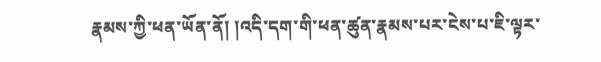རྣམས་ཀྱི་ཕན་ཡོན་ནོ། །འདི་དག་གི་ཕན་ཚུན་རྣམས་པར་ངེས་པ་ཇི་ལྟར་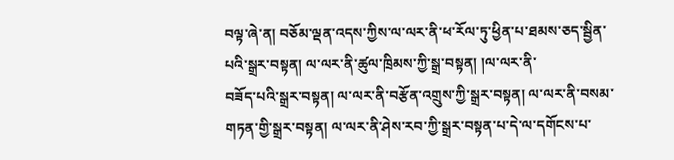བལྟ་ཞེ་ན། བཅོམ་ལྡན་འདས་ཀྱིས་ལ་ལར་ནི་ཕ་རོལ་ཏུ་ཕྱིན་པ་ཐམས་ཅད་སྦྱིན་པའི་སྒྲར་བསྟན། ལ་ལར་ནི་ཚུལ་ཁྲིམས་ཀྱི་སྒྲ་བསྟན། །ལ་ལར་ནི་
བཟོད་པའི་སྒྲར་བསྟན། ལ་ལར་ནི་བརྩོན་འགྲུས་ཀྱི་སྒྲར་བསྟན། ལ་ལར་ནི་བསམ་གཏན་གྱི་སྒྲར་བསྟན། ལ་ལར་ནི་ཤེས་རབ་ཀྱི་སྒྲར་བསྟན་པ་དེ་ལ་དགོངས་པ་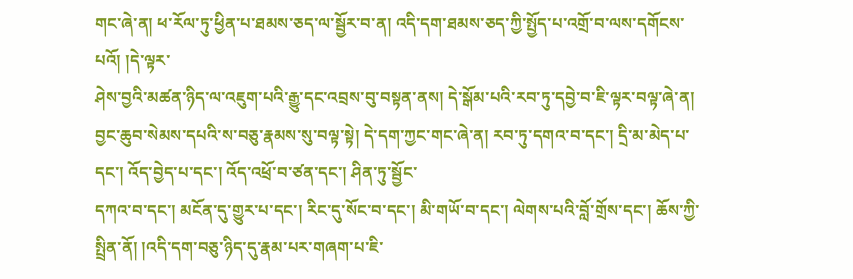གང་ཞེ་ན། ཕ་རོལ་ཏུ་ཕྱིན་པ་ཐམས་ཅད་ལ་སྦྱོར་བ་ན། འདི་དག་ཐམས་ཅད་ཀྱི་སྤྱོད་པ་འགྲོ་བ་ལས་དགོངས་པའོ། །དེ་ལྟར་
ཤེས་བྱའི་མཚན་ཉིད་ལ་འཇུག་པའི་རྒྱུ་དང་འབྲས་བུ་བསྟན་ནས། དེ་སྒོམ་པའི་རབ་ཏུ་དབྱེ་བ་ཇི་ལྟར་བལྟ་ཞེ་ན། བྱང་ཆུབ་སེམས་དཔའི་ས་བཅུ་རྣམས་སུ་བལྟ་སྟེ། དེ་དག་ཀྱང་གང་ཞེ་ན། རབ་ཏུ་དགའ་བ་དང་། དྲི་མ་མེད་པ་དང་། འོད་བྱེད་པ་དང་། འོད་འཕྲོ་བ་ཙན་དང་། ཤིན་ཏུ་སྦྱོང་
དཀའ་བ་དང་། མངོན་དུ་གྱུར་པ་དང་། རིང་དུ་སོང་བ་དང་། མི་གཡོ་བ་དང་། ལེགས་པའི་བློ་གྲོས་དང་། ཆོས་ཀྱི་སྤྲིན་ནོ། །འདི་དག་བཅུ་ཉིད་དུ་རྣམ་པར་གཞག་པ་ཇི་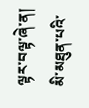ལྟར་བལྟ་ཞེ་ན། མི་མཐུན་པའི་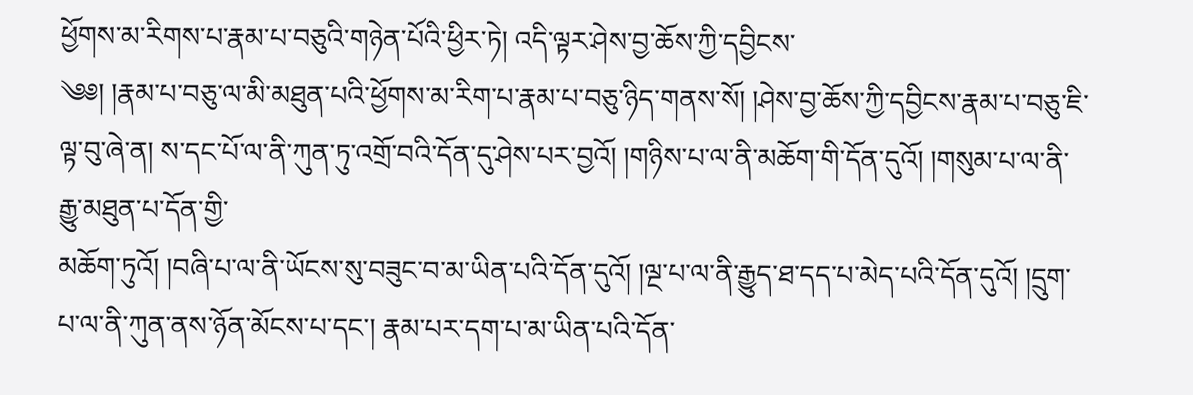ཕྱོགས་མ་རིགས་པ་རྣམ་པ་བཅུའི་གཉེན་པོའི་ཕྱིར་ཏེ། འདི་ལྟར་ཤེས་བྱ་ཆོས་ཀྱི་དབྱིངས་
༄༅། །རྣམ་པ་བཅུ་ལ་མི་མཐུན་པའི་ཕྱོགས་མ་རིག་པ་རྣམ་པ་བཅུ་ཉིད་གནས་སོ། །ཤེས་བྱ་ཆོས་ཀྱི་དབྱིངས་རྣམ་པ་བཅུ་ཇི་ལྟ་བུ་ཞེ་ན། ས་དང་པོ་ལ་ནི་ཀུན་ཏུ་འགྲོ་བའི་དོན་དུ་ཤེས་པར་བྱའོ། །གཉིས་པ་ལ་ནི་མཆོག་གི་དོན་དུའོ། །གསུམ་པ་ལ་ནི་རྒྱུ་མཐུན་པ་དོན་གྱི་
མཆོག་ཏུའོ། །བཞི་པ་ལ་ནི་ཡོངས་སུ་བཟུང་བ་མ་ཡིན་པའི་དོན་དུའོ། །ལྔ་པ་ལ་ནི་རྒྱུད་ཐ་དད་པ་མེད་པའི་དོན་དུའོ། །དྲུག་པ་ལ་ནི་ཀུན་ནས་ཉོན་མོངས་པ་དང་། རྣམ་པར་དག་པ་མ་ཡིན་པའི་དོན་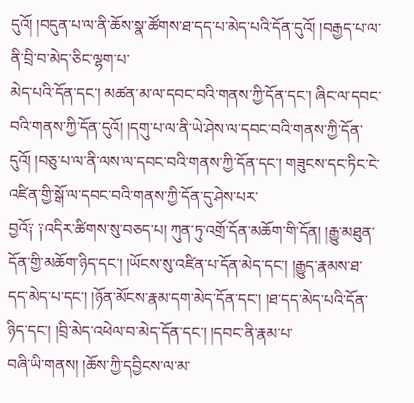དུའོ། །བདུན་པ་ལ་ནི་ཆོས་སྣ་ཚོགས་ཐ་དད་པ་མེད་པའི་དོན་དུའོ། །བརྒྱད་པ་ལ་ནི་བྲི་བ་མེད་ཅིང་ལྷག་པ་
མེད་པའི་དོན་དང་། མཚན་མ་ལ་དབང་བའི་གནས་ཀྱི་དོན་དང་། ཞིང་ལ་དབང་བའི་གནས་ཀྱི་དོན་དུའོ། །དགུ་པ་ལ་ནི་ཡེ་ཤེས་ལ་དབང་བའི་གནས་ཀྱི་དོན་དུའོ། །བཅུ་པ་ལ་ནི་ལས་ལ་དབང་བའི་གནས་ཀྱི་དོན་དང་། གཟུངས་དང་ཏིང་ངེ་འཛིན་གྱི་སྒོ་ལ་དབང་བའི་གནས་ཀྱི་དོན་དུ་ཤེས་པར་
བྱའོ༑ ༑འདིར་ཚིགས་སུ་བཅད་པ། ཀུན་ཏུ་འགྲོ་དོན་མཆོག་གི་དོན། །རྒྱུ་མཐུན་དོན་གྱི་མཆོག་ཉིད་དང་། །ཡོངས་སུ་འཛིན་པ་དོན་མེད་དང་། །རྒྱུད་རྣམས་ཐ་དད་མེད་པ་དང་། །ཉོན་མོངས་རྣམ་དག་མེད་དོན་དང་། །ཐ་དད་མེད་པའི་དོན་ཉིད་དང་། །བྲི་མེད་འཕེལ་བ་མེད་དོན་དང་། །དབང་ནི་རྣམ་པ་
བཞི་ཡི་གནས། །ཆོས་ཀྱི་དབྱིངས་ལ་མ་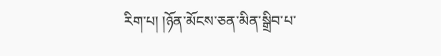རིག་པ། །ཉོན་མོངས་ཅན་མིན་སྒྲིབ་པ་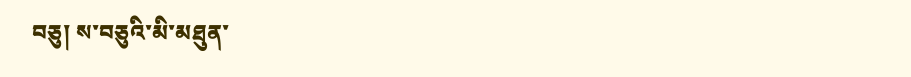བཅུ། ས་བཅུའི་མི་མཐུན་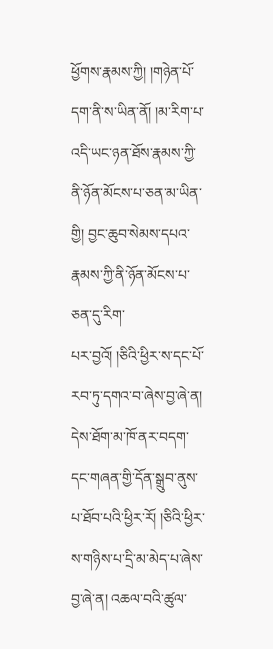ཕྱོགས་རྣམས་ཀྱི། །གཉེན་པོ་དག་ནི་ས་ཡིན་ནོ། །མ་རིག་པ་འདི་ཡང་ཉན་ཐོས་རྣམས་ཀྱི་ནི་ཉོན་མོངས་པ་ཅན་མ་ཡིན་གྱི། བྱང་ཆུབ་སེམས་དཔའ་རྣམས་ཀྱི་ནི་ཉོན་མོངས་པ་ཅན་དུ་རིག་
པར་བྱའོ། །ཅིའི་ཕྱིར་ས་དང་པོ་རབ་ཏུ་དགའ་བ་ཞེས་བྱ་ཞེ་ན། དེས་ཐོག་མ་ཁོ་ནར་བདག་དང་གཞན་གྱི་དོན་སྒྲུབ་ནུས་པ་ཐོབ་པའི་ཕྱིར་རོ། །ཅིའི་ཕྱིར་ས་གཉིས་པ་དྲི་མ་མེད་པ་ཞེས་བྱ་ཞེ་ན། འཆལ་བའི་ཚུལ་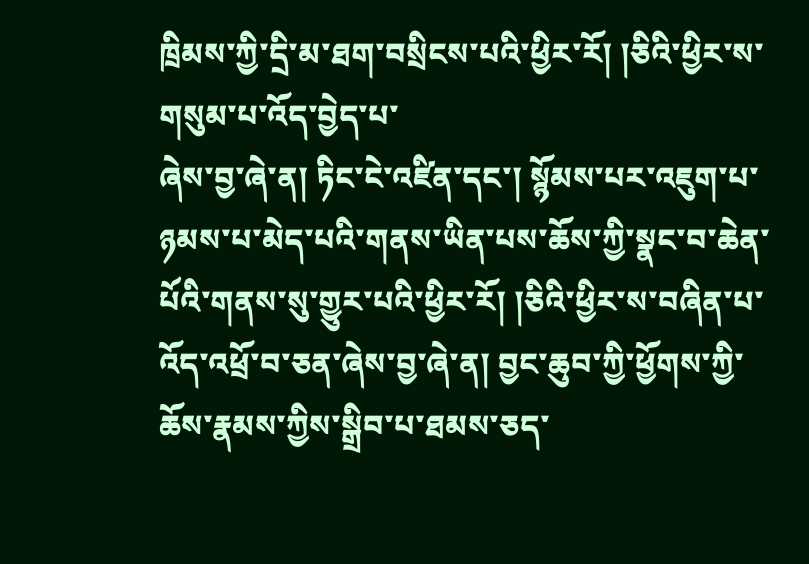ཁྲིམས་ཀྱི་དྲི་མ་ཐག་བསྲིངས་པའི་ཕྱིར་རོ། །ཅིའི་ཕྱིར་ས་གསུམ་པ་འོད་བྱེད་པ་
ཞེས་བྱ་ཞེ་ན། ཏིང་ངེ་འཛིན་དང་། སྙོམས་པར་འཇུག་པ་ཉམས་པ་མེད་པའི་གནས་ཡིན་པས་ཆོས་ཀྱི་སྣང་བ་ཆེན་པོའི་གནས་སུ་གྱུར་པའི་ཕྱིར་རོ། །ཅིའི་ཕྱིར་ས་བཞིན་པ་འོད་འཕྲོ་བ་ཅན་ཞེས་བྱ་ཞེ་ན། བྱང་ཆུབ་ཀྱི་ཕྱོགས་ཀྱི་ཆོས་རྣམས་ཀྱིས་སྒྲིབ་པ་ཐམས་ཅད་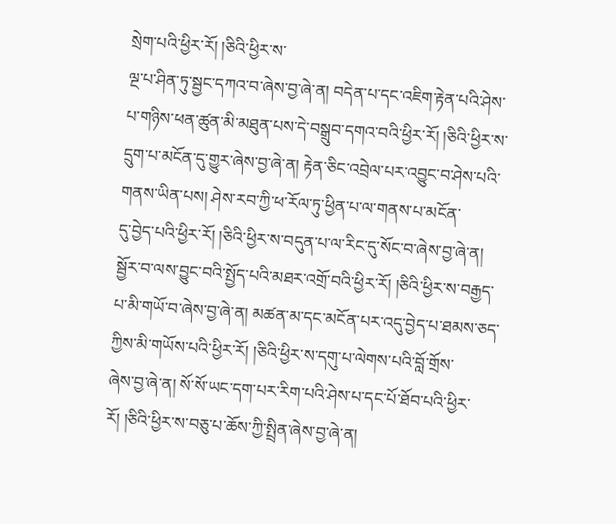སྲེག་པའི་ཕྱིར་རོ། །ཅིའི་ཕྱིར་ས་
ལྔ་པ་ཤིན་ཏུ་སྦྱང་དཀའ་བ་ཞེས་བྱ་ཞེ་ན། བདེན་པ་དང་འཇིག་རྟེན་པའི་ཤེས་པ་གཉིས་ཕན་ཚུན་མི་མཐུན་པས་དེ་བསྒྲུབ་དགའ་བའི་ཕྱིར་རོ། །ཅིའི་ཕྱིར་ས་དྲུག་པ་མངོན་དུ་གྱུར་ཞེས་བྱ་ཞེ་ན། རྟེན་ཅིང་འབྲེལ་པར་འབྱུང་བ་ཤེས་པའི་གནས་ཡིན་པས། ཤེས་རབ་ཀྱི་ཕ་རོལ་ཏུ་ཕྱིན་པ་ལ་གནས་པ་མངོན་
དུ་བྱེད་པའི་ཕྱིར་རོ། །ཅིའི་ཕྱིར་ས་བདུན་པ་ལ་རིང་དུ་སོང་བ་ཞེས་བྱ་ཞེ་ན། སྦྱོར་བ་ལས་བྱུང་བའི་སྤྱོད་པའི་མཐར་འགྲོ་བའི་ཕྱིར་རོ། །ཅིའི་ཕྱིར་ས་བརྒྱད་པ་མི་གཡོ་བ་ཞེས་བྱ་ཞེ་ན། མཚན་མ་དང་མངོན་པར་འདུ་བྱེད་པ་ཐམས་ཅད་ཀྱིས་མི་གཡོས་པའི་ཕྱིར་རོ། །ཅིའི་ཕྱིར་ས་དགུ་པ་ལེགས་པའི་བློ་གྲོས་
ཞེས་བྱ་ཞེ་ན། སོ་སོ་ཡང་དག་པར་རིག་པའི་ཤེས་པ་དང་པོ་ཐོབ་པའི་ཕྱིར་རོ། །ཅིའི་ཕྱིར་ས་བཅུ་པ་ཆོས་ཀྱི་སྤྲིན་ཞེས་བྱ་ཞེ་ན།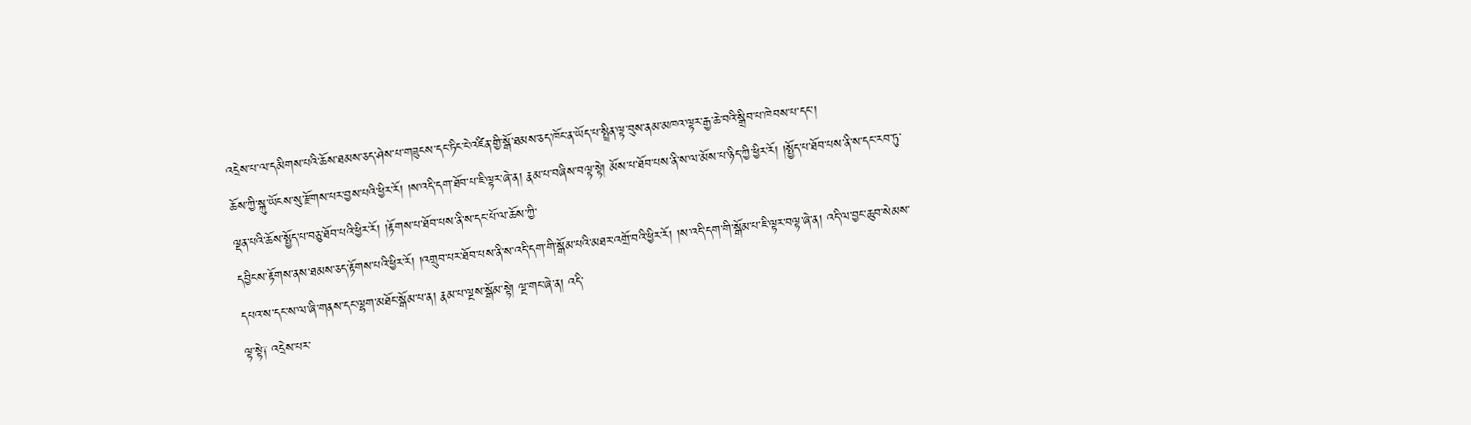འདྲེས་པ་ལ་དམིགས་པའི་ཆོས་ཐམས་ཅད་ཤེས་པ་གཟུངས་དང་ཏིང་ངེ་འཛིན་གྱི་སྒོ་ཐམས་ཅད་ཁོང་ན་ཡོད་པ་སྤྲིན་ལྟ་བུས་ནམ་མཁའ་ལྟར་རྒྱ་ཆེ་བའི་སྒྲིབ་པ་ཁེབས་པ་དང་།
ཆོས་ཀྱི་སྐུ་ཡོངས་སུ་རྫོགས་པར་བྱས་པའི་ཕྱིར་རོ། །ས་འདི་དག་ཐོབ་པ་ཇི་ལྟར་ཞེ་ན། རྣམ་པ་བཞིས་བལྟ་སྟེ། མོས་པ་ཐོབ་པས་ནི་ས་ལ་མོས་པ་ཉིད་ཀྱི་ཕྱིར་རོ། །སྤྱོད་པ་ཐོབ་པས་ནི་ས་དང་རབ་ཏུ་ལྡན་པའི་ཆོས་སྤྱོད་པ་བཅུ་ཐོབ་པའི་ཕྱིར་རོ། །རྟོགས་པ་ཐོབ་པས་ནི་ས་དང་པོ་ལ་ཆོས་ཀྱི་
དབྱིངས་རྟོགས་ནས་ཐམས་ཅད་རྟོགས་པའི་ཕྱིར་རོ། །འགྲུབ་པར་ཐོབ་པས་ནི་ས་འདི་དག་གི་སྒོམ་པའི་མཐར་འགྲོ་བའི་ཕྱིར་རོ། །ས་འདི་དག་གི་སྒོམ་པ་ཇི་ལྟར་བལྟ་ཞེ་ན། འདི་ལ་བྱང་ཆུབ་སེམས་དཔའ་ས་དང་ས་ལ་ཞི་གནས་དང་ལྷག་མཐོང་སྒོམ་པ་ན། རྣམ་པ་ལྔས་སྒོམ་སྟེ། ལྔ་གང་ཞེ་ན། འདི་
ལྟ་སྟེ༑ འདྲེས་པར་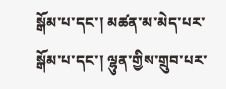སྒོམ་པ་དང་། མཚན་མ་མེད་པར་སྒོམ་པ་དང་། ལྷུན་གྱིས་གྲུབ་པར་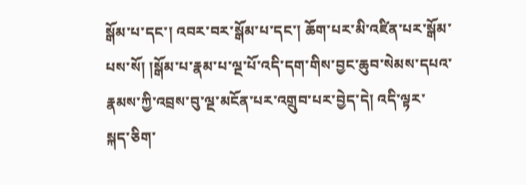སྒོམ་པ་དང་། འབར་བར་སྒོམ་པ་དང་། ཆོག་པར་མི་འཛིན་པར་སྒོམ་པས་སོ། །སྒོམ་པ་རྣམ་པ་ལྔ་པོ་འདི་དག་གིས་བྱང་ཆུབ་སེམས་དཔའ་རྣམས་ཀྱི་འབྲས་བུ་ལྔ་མངོན་པར་འགྲུབ་པར་བྱེད་དེ། འདི་ལྟར་
སྐད་ཅིག་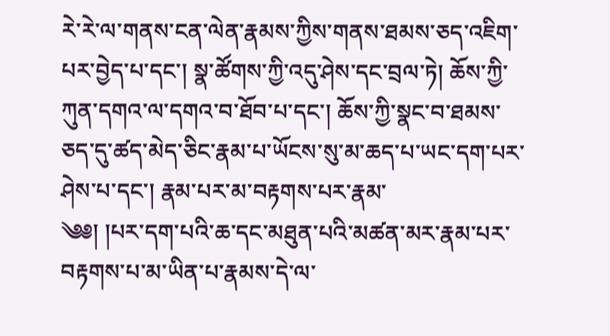རེ་རེ་ལ་གནས་ངན་ལེན་རྣམས་ཀྱིས་གནས་ཐམས་ཅད་འཇིག་པར་བྱེད་པ་དང་། སྣ་ཚོགས་ཀྱི་འདུ་ཤེས་དང་བྲལ་ཏེ། ཆོས་ཀྱི་ཀུན་དགའ་ལ་དགའ་བ་ཐོབ་པ་དང་། ཆོས་ཀྱི་སྣང་བ་ཐམས་ཅད་དུ་ཚད་མེད་ཅིང་རྣམ་པ་ཡོངས་སུ་མ་ཆད་པ་ཡང་དག་པར་ཤེས་པ་དང་། རྣམ་པར་མ་བརྟགས་པར་རྣམ་
༄༅། །པར་དག་པའི་ཆ་དང་མཐུན་པའི་མཚན་མར་རྣམ་པར་བརྟགས་པ་མ་ཡིན་པ་རྣམས་དེ་ལ་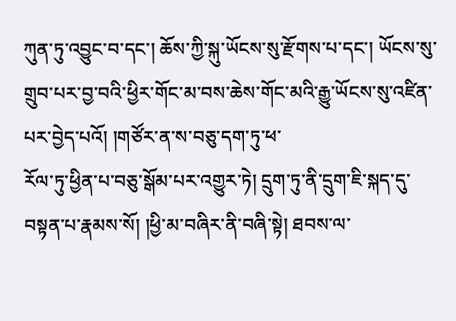ཀུན་ཏུ་འབྱུང་བ་དང་། ཆོས་ཀྱི་སྐུ་ཡོངས་སུ་རྫོགས་པ་དང་། ཡོངས་སུ་གྲུབ་པར་བྱ་བའི་ཕྱིར་གོང་མ་བས་ཆེས་གོང་མའི་རྒྱུ་ཡོངས་སུ་འཛིན་པར་བྱེད་པའོ། །གཙོར་ན་ས་བཅུ་དག་ཏུ་ཕ་
རོལ་ཏུ་ཕྱིན་པ་བཅུ་སྒོམ་པར་འགྱུར་ཏེ། དྲུག་ཏུ་ནི་དྲུག་ཇི་སྐད་དུ་བསྟན་པ་རྣམས་སོ། །ཕྱི་མ་བཞིར་ནི་བཞི་སྟེ། ཐབས་ལ་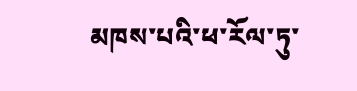མཁས་པའི་ཕ་རོལ་ཏུ་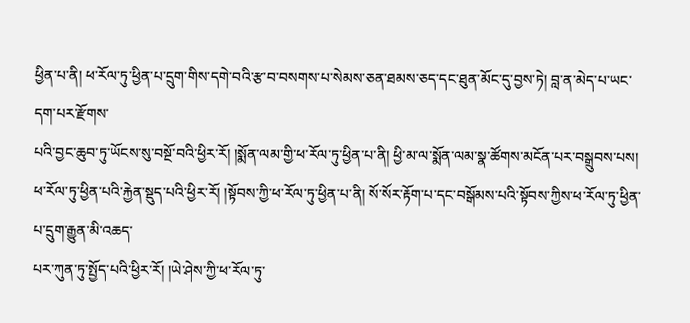ཕྱིན་པ་ནི། ཕ་རོལ་ཏུ་ཕྱིན་པ་དྲུག་གིས་དགེ་བའི་རྩ་བ་བསགས་པ་སེམས་ཅན་ཐམས་ཅད་དང་ཐུན་མོང་དུ་བྱས་ཏེ། བླ་ན་མེད་པ་ཡང་དག་པར་རྫོགས་
པའི་བྱང་ཆུབ་ཏུ་ཡོངས་སུ་བསྔོ་བའི་ཕྱིར་རོ། །སྨོན་ལམ་གྱི་ཕ་རོལ་ཏུ་ཕྱིན་པ་ནི། ཕྱི་མ་ལ་སྨོན་ལམ་སྣ་ཚོགས་མངོན་པར་བསྒྲུབས་པས། ཕ་རོལ་ཏུ་ཕྱིན་པའི་རྐྱེན་སྡུད་པའི་ཕྱིར་རོ། །སྟོབས་ཀྱི་ཕ་རོལ་ཏུ་ཕྱིན་པ་ནི། སོ་སོར་རྟོག་པ་དང་བསྒོམས་པའི་སྟོབས་ཀྱིས་ཕ་རོལ་ཏུ་ཕྱིན་པ་དྲུག་རྒྱུན་མི་འཆད་
པར་ཀུན་ཏུ་སྤྱོད་པའི་ཕྱིར་རོ། །ཡེ་ཤེས་ཀྱི་ཕ་རོལ་ཏུ་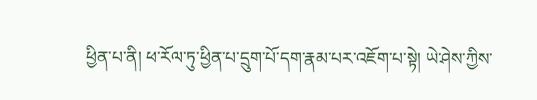ཕྱིན་པ་ནི། ཕ་རོལ་ཏུ་ཕྱིན་པ་དྲུག་པོ་དག་རྣམ་པར་འཇོག་པ་སྟེ། ཡེ་ཤེས་ཀྱིས་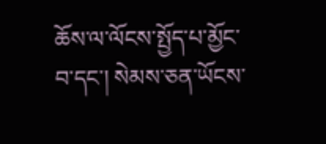ཆོས་ལ་ལོངས་སྤྱོད་པ་མྱོང་བ་དང་། སེམས་ཅན་ཡོངས་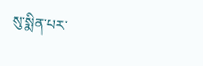སུ་སྨིན་པར་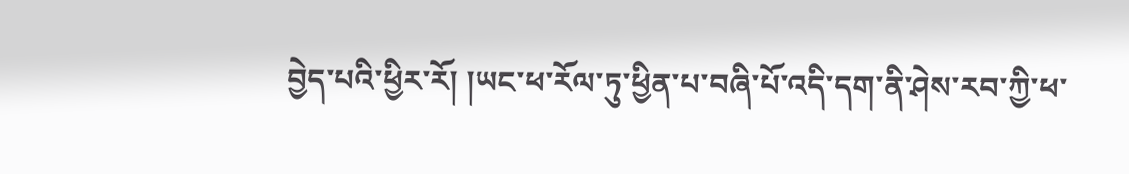བྱེད་པའི་ཕྱིར་རོ། །ཡང་ཕ་རོལ་ཏུ་ཕྱིན་པ་བཞི་པོ་འདི་དག་ནི་ཤེས་རབ་ཀྱི་ཕ་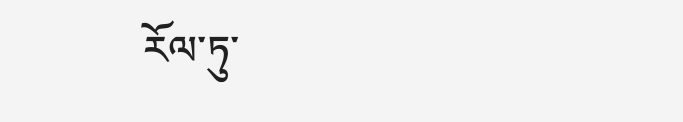རོལ་ཏུ་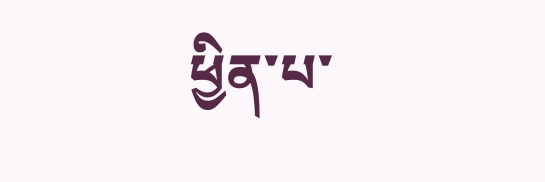ཕྱིན་པ་